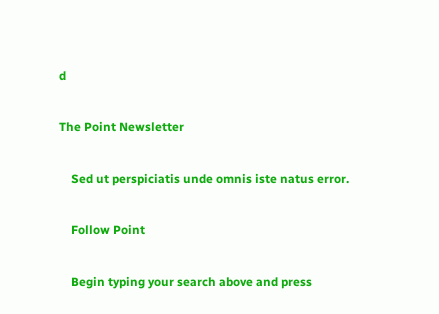d

The Point Newsletter

    Sed ut perspiciatis unde omnis iste natus error.

    Follow Point

    Begin typing your search above and press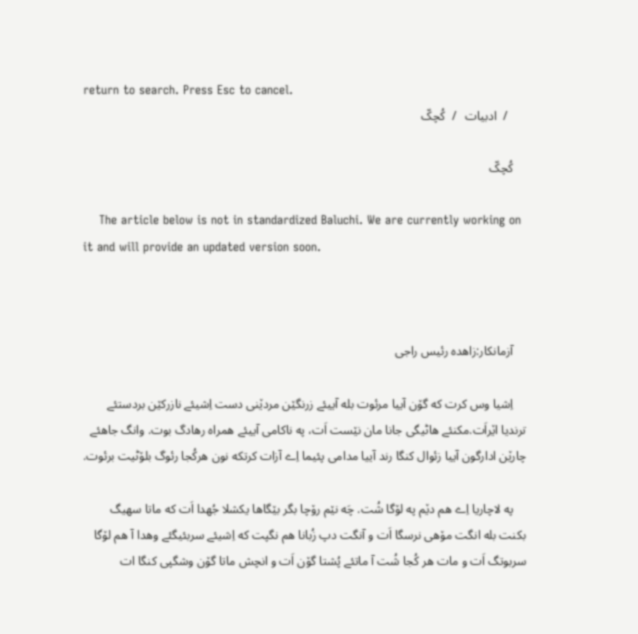return to search. Press Esc to cancel.
      /  ادبیات   /  کُچکّ

    کُچکّ

    The article below is not in standardized Baluchi. We are currently working on it and will provide an updated version soon.



    آزمانکار:زاهده رئیس راجی

    اِشیا وس کرت که گۆن آییا مرئوت بله آییئے زرنگێن مردێنی دست اِشیئے نازرکێن بردستئے ترندیا اێراَت.مکنئے هاٹیگی جانا مان نێست اَت، په ناکامی آییئے همراه رهادگ بوت. وانگ جاهئے چارێن ادارگون آییا زئوال کنگا رند آییا مدامی پئیما اِے آزات کرتکه نون هرکُجا رئوگ بلۆٹیت برئوت.

    په لاچاریا اِے هم دێم په لۆگا شُت. چَه نێم رۆچا بگر بێگاها یکشلا جُهدا اَت که ماتا سهیگ بکنت بله انگت مۆهی نرسگا اَت و آنگت دپ زُبانا هم نگپت که اِشیئے سربئیگئے وهدا آ هم لۆگا سربوتگ اَت و مات هر کُجا شُت آ ماتئے پُشتا گۆن اَت و انچش ماتا گۆن وشگپی کنگا ات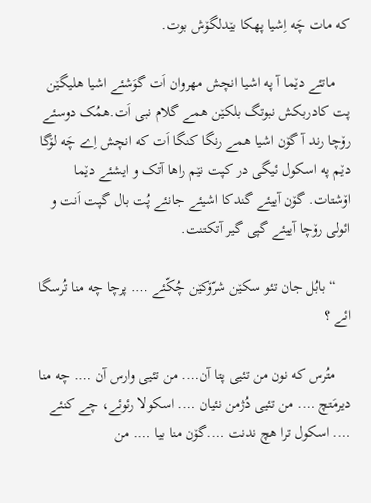که مات چَه اِشیا پهکا بێدلگۆش بوت.

    ماتئے دێما آ په اشیا انچش مهروان اَت گوَشئے اشیا هلیگێن پت کادربکش نبوتگ بلکێن همے گلام نبی اَت.همُک دوسئے رۆچا رند آ گۆن اشیا همے رنگا کنگا اَت که انچش اِے چَه لۆگا دێم په اسکول ئیگی در کپت نێم راها آتک و ایشئے دێما اۆشتات. گۆن آییئے گندکا اشیئے جانئے پُت بال گپت اَنت و ائولی رۆچا آییئے گپی گیر آتکتنت.

    “بابُل جان تئو سکێن شرّۆکێن چُکّئے …. پرچا چه منا تُرسگا ائے ؟

    متُرس که نون من تئیی پتا آن…. من تئیی وارس آن …. چه منا دیرمَتچ …. من تئیی دُژمن نئیان …. اسکولا رئوئے، چے کنئے …. اسکول ترا هچ ندنت ….گۆن منا بیا …. من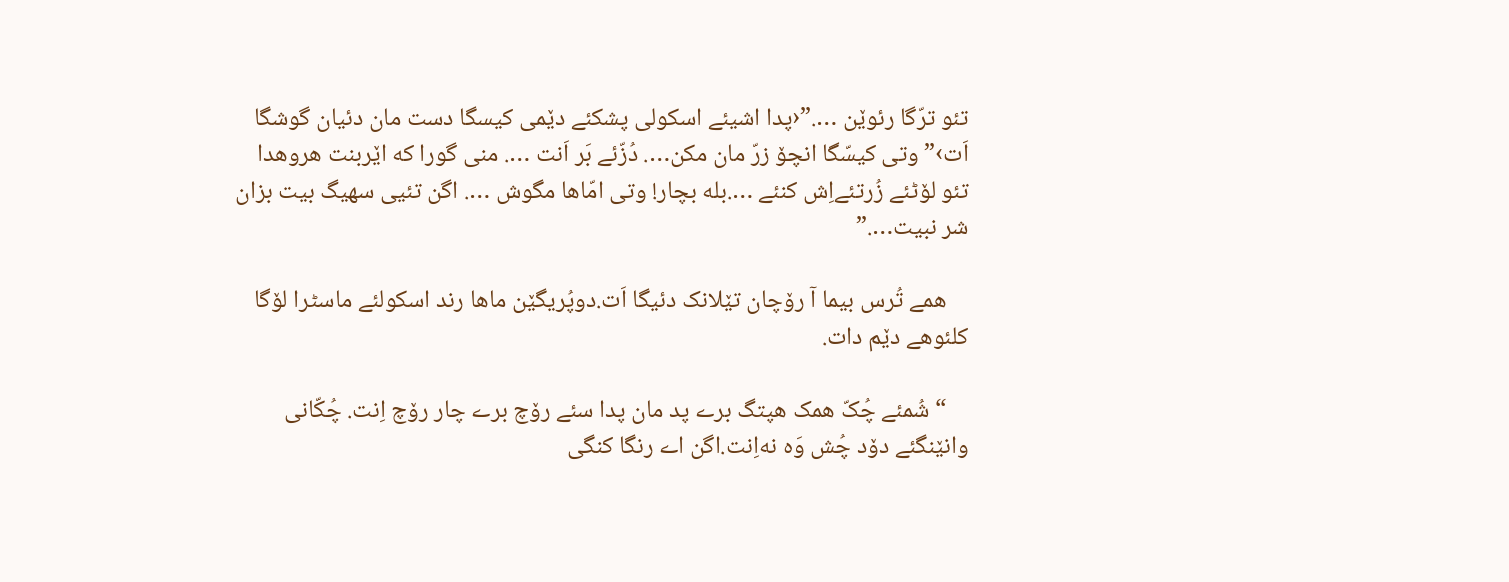تئو ترّگا رئوێن ….”‹پدا اشیئے اسکولی پشکئے دێمی کیسگا دست مان دئیان گوشگا اَت›” وتی کیسّگا انچۆ زرّ مان مکن…. دُزّئے بَر اَنت …. منی گورا که اێربنت هروهدا تئو لۆٹئے زُرتئے‌اِش کنئے ….بله بچار! وتی امّاها مگوش …. اگن تئیی سهیگ بیت بزان شر نبیت….”

    همے تُرس بیما آ رۆچان تێلانک دئیگا اَت.دوپُریگێن ماها رند اسکولئے ماسٹرا لۆگا کلئوهے دێم دات.

    “شُمئے چُکّ همک هپتگ برے پد مان پدا سئے رۆچ برے چار رۆچ اِنت. چُکّانی وانێنگئے دۆد چُش وَه نه‌اِنت.اگن اے رنگا کنگی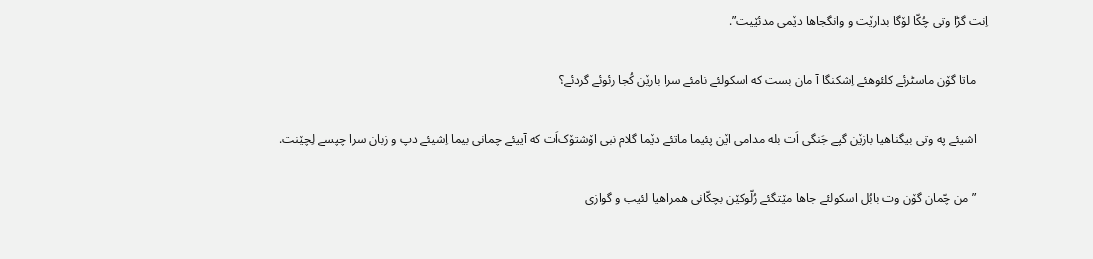اِنت گڑا وتی چُکّا لۆگا بدارێت و وانگجاها دێمی مدئێیت”.

    ماتا گۆن ماسٹرئے کلئوهئے اِشکنگا آ مان بست که اسکولئے نامئے سرا بارێن کُجا رئوئے گردئے؟

    اشیئے په وتی بیگناهیا بازێن گپے جَنگی اَت بله مدامی اێن پئیما ماتئے دێما گلام نبی اۆشتۆک‌اَت که آییئے چمانی بیما اِشیئے دپ و زبان سرا چپسے لِچێنت.

    ” من چّمان گۆن وت بابُل اسکولئے جاها مێتگئے رُلّوکێن بچکّانی همراهیا لئیب و گوازی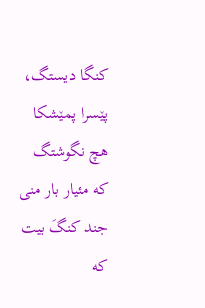کنگا دیستگ، پێسرا پمێشکا هچ نگوشتگ که مئیار بار منی جند کنگَ بیت که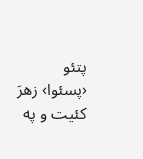پتئو ‹پسئوا› زهرَ کئیت و په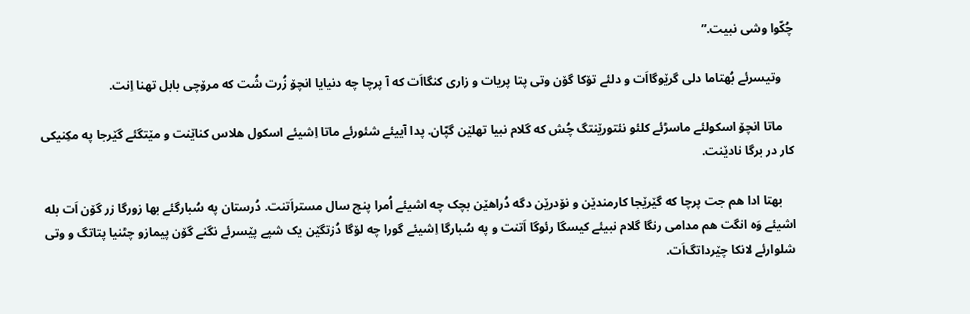چُکّوا وشی نبیت.”

    وتیسرئے بُهتاما دلی گرێوگااَت و دلئے تۆکا گۆن وتی پتا پریات و زاری کنگااَت که آ پرچا چه دنیایا انچۆ زُرت شُت که مرۆچی بابل تهنا اِنت.

    ماتا انچۆ اسکولئے ماسڑئے کلئو نئتورێنتگ چُش که گلام نبیا تهلێن گپّان. پدا آییئے شئورئے ماتا اِشیئے اسکول هلاس کناێنت و مێتگئے گێرجا په مکِنیکی کار در برگا نادێنت.

    بهتا ادا هم جت پرچا که گێرێجا کارمندێن و نۆدرێن دگه دُراهێن بچک چه اشیئے اُمرا پنچ سال مستراَتنت. دُرستان په سُبارگئے بها زورگا زر گۆن اَت بله اشیئے وَه انگت هم مدامی رنگا گلام نبیئے کیسگا رئوگا اَتنت و په سُبارگا اِشیئے گورا چه لۆگا دُزتگێن یک شپے پێسرئے نگنے گۆن پیمازو چٹنیا پتاتگ و وتی شلوارئے لانکا چێرداتگ‌اَت.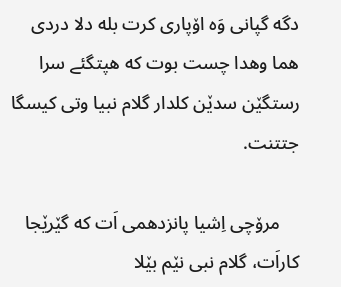دگه گپانی وَه اۆپاری کرت بله دلا دردی هما وهدا چست بوت که هپتگئے سرا رستگێن سدێن کلدار گلام نبیا وتی کیسگا جتتنت.

    مرۆچی اِشیا پانزدهمی اَت که گێرێجا کاراَت، گلام نبی نێم بێلا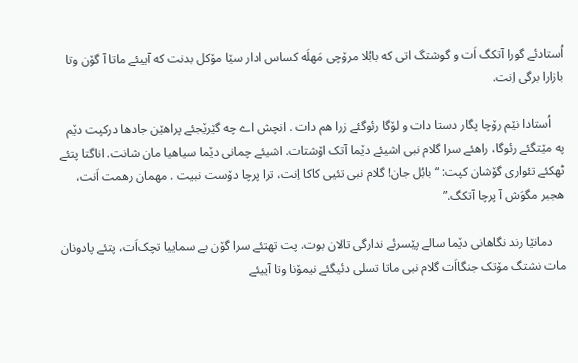اُستادئے گورا آتکگ اَت و گوشتگ اتی که بابُلا مرۆچی مَهلَه کساس ادار سێا مۆکل بدنت که آییئے ماتا آ گۆن وتا بازارا برگی اِنت.

    اُستادا نێم رۆچا پگار دستا دات و لۆگا رئوگئے زرا هم دات . انچش اے چه گێرێجئے پراهێن جادها درکپت دێم په مێتگئے رئوگا، راهئے سرا گلام نبی اشیئے دێما آتک اۆشتات. اشیئے چمانی دێما سیاهیا مان شانت. اناگتا پتئے ٹهکئے تئواری گۆشان کپت: “بابُل جان! گلام نبی تئیی کاکا اِنت، ترا پرچا دۆست نبیت . مهمان رهمت اَنت، هجبر مگوَش آ پرچا آتکگ.”

    دمانێا رند نگاهانی دێما سالے پێسرئے ندارگی تالان بوت. پت تهتئے سرا گۆن بے سماییا تچک‌اَت، پتئے پادونان مات نشتگ مۆتک جنگااَت گلام نبی ماتا تسلی دئیگئے نیمۆنا وتا آییئے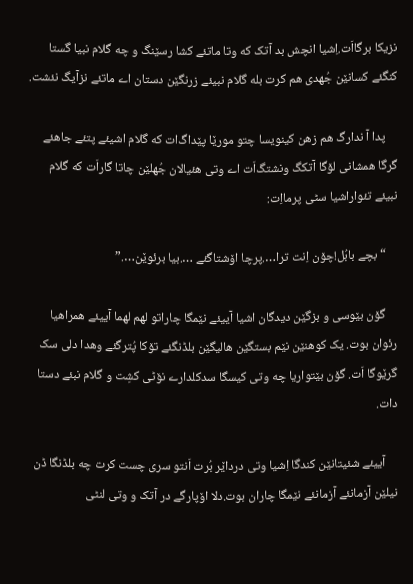نزیکا برگااَت.اِشیا انچش بد آتک که وتا ماتئے کشا رسێنگ و چه گلام نبیا گستا کنگئے کسانێن جُهدی هم کرت بله گلام نبیئے زرنگێن دستان اے ماتئے نزآیگ نئشت.

    پدا آ ندارگ هم زهن کینویسا چتو مورێا پێداگ‌ات که گلام اشیئے پتئے جاهئے گرگا همشانی لۆگا آتکگ ونشتگ‌اَت اے وتی هئیالان جُهلێن چاتا گاراَت که گلام نبیئے تئواراشیا سٹی پرمااِت:

    “بچے بابُل!چۆن اِنت ترا….پرچا اۆشتاگئے ….بیا برئوێن….”

    گۆن بێوسی و بزگێن دیدگان اشیا آییئے نێمگا چاراتو لهم لهما آییئے همراهیا رئوان بوت. یک کوهنێن نێم بستگێن هالیگێن بلڈنگئے تۆکا پُترگئے وهدا دلی سک گرێوگا اَت. گۆن بێتواریا چه وتی کیسگا سدکلدارے نۆٹی کشِت و گلام نبئے دستا دات.

    آییئے شئیتانێن کندگا اِشیا وتی درداێر بُرت اَنتو سری چست کرت چه بلڈنگا ڈن نیلێن آزمانئے آزمانئے نێمگا چاران بوت.دلا اۆپارگے در آتک و وتی لنٹی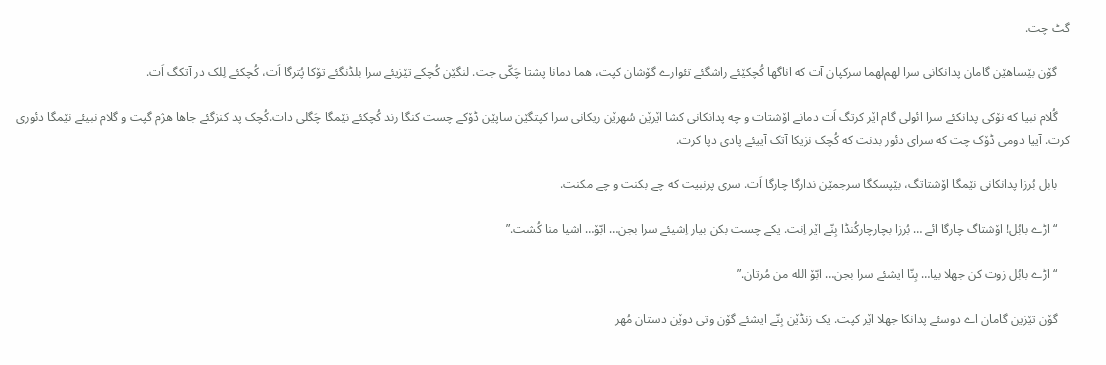گٹ چت.

    گۆن بێساهێن گامان پدانکانی سرا لهم‌لهما سرکپان آت که اناگها کُچکێئے راشگئے تئوارے گۆشان کپت، هما دمانا پشتا چَکّی جت. لنگێن کُچکے تێزیئے سرا بلڈنگئے تۆکا پُترگا اَت، کُچکئے لِلک در آتکگ اَت.

    گُلام نبیا که نۆکی پدانکئے سرا ائولی گام اێر کرتگ اَت دمانے اۆشتات و چه پدانکانی کشا اێرێن سُهرێن ریکانی سرا کپتگێن ساپێن ڈۆکے چست کنگا رند کُچکئے نێمگا چَگلی دات.کُچک پد کنزگئے جاها هژم گپت و گلام نبیئے نێمگا دئوری کرت. آییا دومی ڈۆک چت که سرای دئور بدنت که کُچک نزیکا آتک آییئے پادی دپا کرت.

    بابل بُرزا پدانکانی نێمگا اۆشتاتگ، بێپسکگا سرجمێن ندارگا چارگا اَت. سری پرنبیت که چے بکنت و چے مکنت.

    “اڑے بابُل! اۆشتاگ چارگا ائے … بُرزا بچارچارکُنڈا بِنّے اێر اِنت. یکے چست بکن بیار اِشیئے سرا بجن… ابّۆ… اشیا منا کُشت.”

    “اڑے بابُل زوت کن جهلا بیا… بِنّا ایشئے سرا بجن… ابّۆ الله من مُرتان.”

    گۆن تێزین گامان اے دوسئے پدانکا جهلا اێر کپت. یک زنڈێن بِنّے ایشئے گۆن وتی دوێن دستان مُهر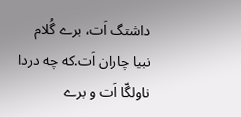داشتگ اَت، برے گُلام نبیا چاران اَت.که چه دردا ناولگّا اَت و برے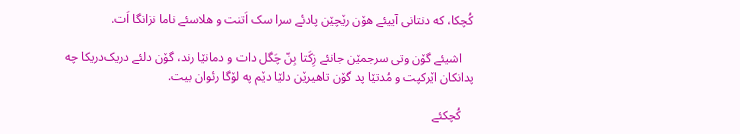کُچکا، که دنتانی آییئے هۆن رێچێن پادئے سرا سک اَتنت و هلاسئے ناما نزانگا اَت.

    اشیئے گۆن وتی سرجمێن جانئے زِکَتا بِنّ چَگل دات و دمانێا رند، گۆن دلئے دریک‌دریکا چه پدانکان اێرکپت و مُدتێا پد گۆن تاهیرێن دلێا دێم په لۆگا رئوان بیت.

    کُچکئے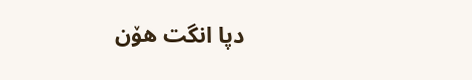دپا انگت هۆن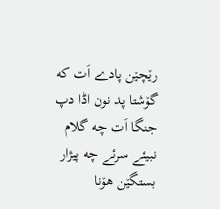رێچێن پادے اَت که گۆشتا پد نون اڈا دپ جنگا اَت چه گلام نبیئے سرئے چه پیژار بستگێن هۆنا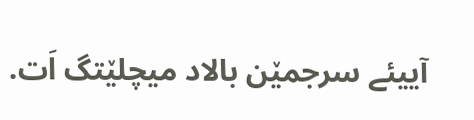آییئے سرجمێن بالاد میچلێتگ اَت.